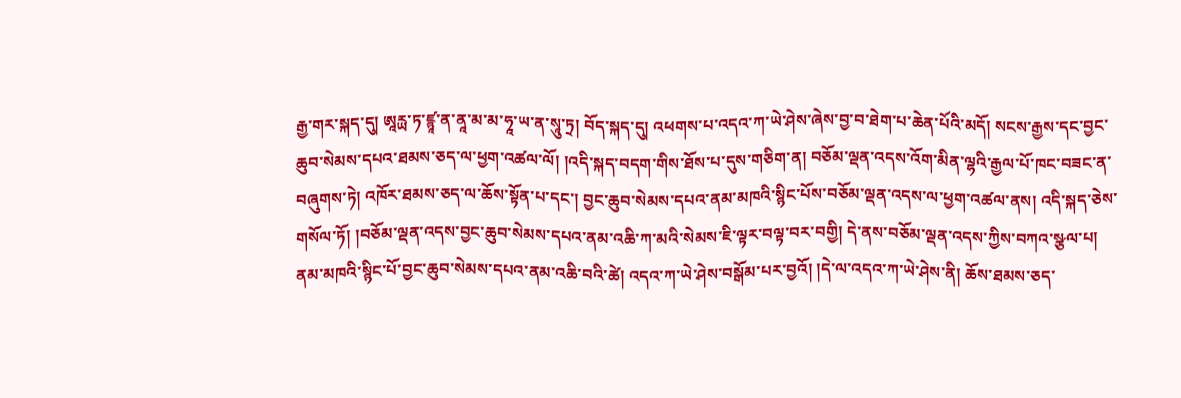རྒྱ་གར་སྐད་དུ། ཨཱརྻ་ཏ་ཛྙཱ་ན་ནཱ་མ་མ་ཧཱ་ཡ་ན་སཱུ་ཏྲ། བོད་སྐད་དུ། འཕགས་པ་འདའ་ཀ་ཡེ་ཤེས་ཞེས་བྱ་བ་ཐེག་པ་ཆེན་པོའི་མདོ། སངས་རྒྱས་དང་བྱང་ཆུབ་སེམས་དཔའ་ཐམས་ཅད་ལ་ཕྱག་འཚལ་ལོ། །འདི་སྐད་བདག་གིས་ཐོས་པ་དུས་གཅིག་ན། བཅོམ་ལྡན་འདས་འོག་མིན་ལྷའི་རྒྱལ་པོ་ཁང་བཟང་ན་བཞུགས་ཏེ། འཁོར་ཐམས་ཅད་ལ་ཆོས་སྟོན་པ་དང་། བྱང་ཆུབ་སེམས་དཔའ་ནམ་མཁའི་སྙིང་པོས་བཅོམ་ལྡན་འདས་ལ་ཕྱག་འཚལ་ནས། འདི་སྐད་ཅེས་གསོལ་ཏོ། །བཅོམ་ལྡན་འདས་བྱང་ཆུབ་སེམས་དཔའ་ནམ་འཆི་ཀ་མའི་སེམས་ཇི་ལྟར་བལྟ་བར་བགྱི། དེ་ནས་བཅོམ་ལྡན་འདས་ཀྱིས་བཀའ་སྩལ་པ། ནམ་མཁའི་སྙིང་པོ་བྱང་ཆུབ་སེམས་དཔའ་ནམ་འཆི་བའི་ཚེ། འདའ་ཀ་ཡེ་ཤེས་བསྒོམ་པར་བྱའོ། །དེ་ལ་འདའ་ཀ་ཡེ་ཤེས་ནི། ཆོས་ཐམས་ཅད་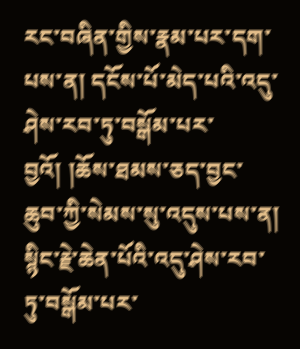རང་བཞིན་གྱིས་རྣམ་པར་དག་པས་ན། དངོས་པོ་མེད་པའི་འདུ་ཤེས་རབ་ཏུ་བསྒོམ་པར་བྱའོ། །ཆོས་ཐམས་ཅད་བྱང་ཆུབ་ཀྱི་སེམས་སུ་འདུས་པས་ན། སྙིང་རྗེ་ཆེན་པོའི་འདུ་ཤེས་རབ་ཏུ་བསྒོམ་པར་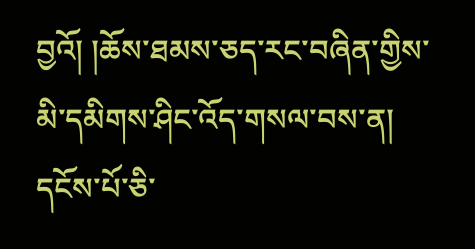བྱའོ། །ཆོས་ཐམས་ཅད་རང་བཞིན་གྱིས་མི་དམིགས་ཤིང་འོད་གསལ་བས་ན། དངོས་པོ་ཅི་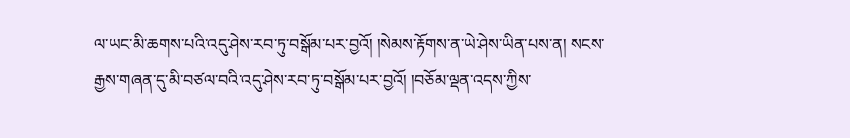ལ་ཡང་མི་ཆགས་པའི་འདུ་ཤེས་རབ་ཏུ་བསྒོམ་པར་བྱའོ། །སེམས་རྟོགས་ན་ཡེ་ཤེས་ཡིན་པས་ན། སངས་རྒྱས་གཞན་དུ་མི་བཙལ་བའི་འདུ་ཤེས་རབ་ཏུ་བསྒོམ་པར་བྱའོ། །བཅོམ་ལྡན་འདས་ཀྱིས་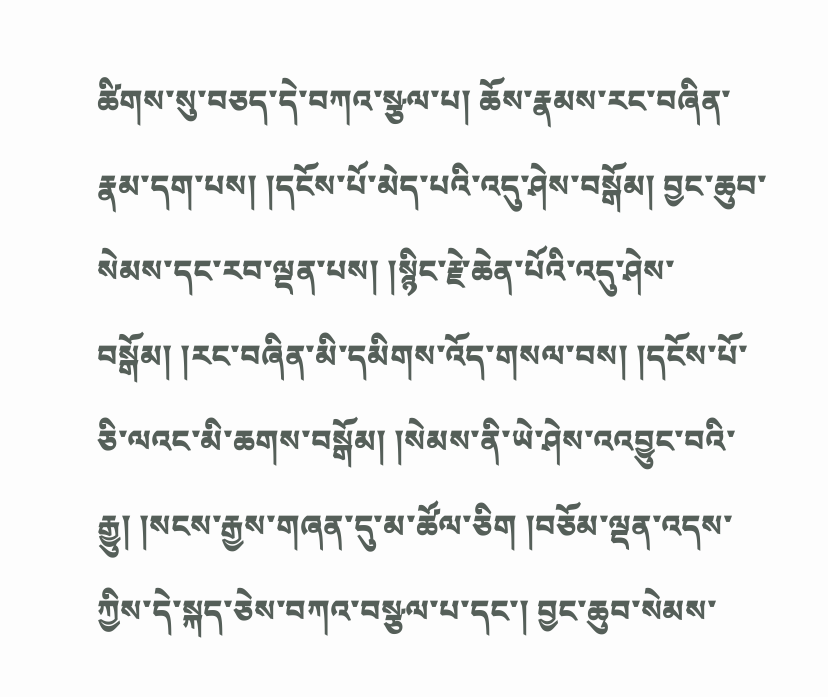ཚིགས་སུ་བཅད་དེ་བཀའ་སྩལ་པ། ཆོས་རྣམས་རང་བཞིན་རྣམ་དག་པས། །དངོས་པོ་མེད་པའི་འདུ་ཤེས་བསྒོམ། བྱང་ཆུབ་སེམས་དང་རབ་ལྡན་པས། །སྙིང་རྗེ་ཆེན་པོའི་འདུ་ཤེས་བསྒོམ། །རང་བཞིན་མི་དམིགས་འོད་གསལ་བས། །དངོས་པོ་ཅི་ལའང་མི་ཆགས་བསྒོམ། །སེམས་ནི་ཡེ་ཤེས་འའབྱུང་བའི་རྒྱུ། །སངས་རྒྱས་གཞན་དུ་མ་ཚོལ་ཅིག །བཅོམ་ལྡན་འདས་ཀྱིས་དེ་སྐད་ཅེས་བཀའ་བསྩལ་པ་དང་། བྱང་ཆུབ་སེམས་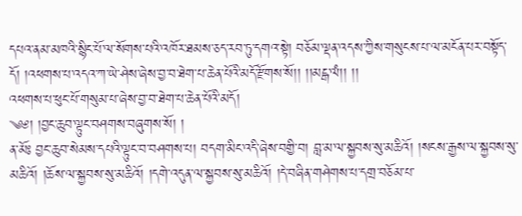དཔའ་ནམ་མཁའི་སྙིང་པོ་ལ་སོགས་པའི་འཁོར་ཐམས་ཅད་རབ་ཏུ་དགའ་སྟེ། བཅོམ་ལྡན་འདས་ཀྱིས་གསུངས་པ་ལ་མངོན་པར་བསྟོད་དོ། །འཕགས་པ་འདའ་ཀ་ཡེ་ཤེས་ཞེས་བྱ་བ་ཐེག་པ་ཆེན་པོའི་མདོ་རྫོགས་སོ།། །།མངྒ་ལཾ།། །།
འཕགས་པ་ཕུང་པོ་གསུམ་པ་ཞེས་བྱ་བ་ཐེག་པ་ཆེན་པོའི་མདོ།
༄༅། །བྱང་ཆུབ་ལྟུང་བཤགས་བཞུགས་སོ། །
ན་མོཿ བྱང་ཆུབ་སེམས་དཔའི་ལྟུང་བ་བཤགས་པ། བདག་མིང་འདི་ཞེས་བགྱི་བ། བླ་མ་ལ་སྐྱབས་སུ་མཆིའོ། །སངས་རྒྱས་ལ་སྐྱབས་སུ་མཆིའོ། །ཆོས་ལ་སྐྱབས་སུ་མཆིའོ། །དགེ་འདུན་ལ་སྐྱབས་སུ་མཆིའོ། །དེ་བཞིན་གཤེགས་པ་དགྲ་བཅོམ་པ་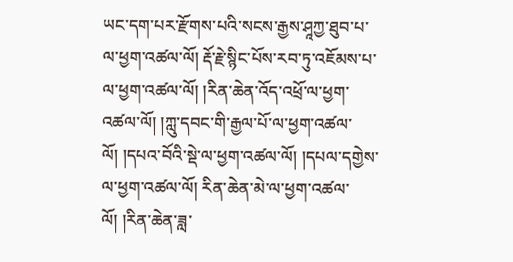ཡང་དག་པར་རྫོགས་པའི་སངས་རྒྱས་ཤཱཀྱ་ཐུབ་པ་ལ་ཕྱག་འཚལ་ལོ། རྡོ་རྗེ་སྙིང་པོས་རབ་ཏུ་འཇོམས་པ་ལ་ཕྱག་འཚལ་ལོ། །རིན་ཆེན་འོད་འཕྲོ་ལ་ཕྱག་འཚལ་ལོ། །ཀླུ་དབང་གི་རྒྱལ་པོ་ལ་ཕྱག་འཚལ་ལོ། །དཔའ་བོའི་སྡེ་ལ་ཕྱག་འཚལ་ལོ། །དཔལ་དགྱེས་ལ་ཕྱག་འཚལ་ལོ། རིན་ཆེན་མེ་ལ་ཕྱག་འཚལ་ལོ། །རིན་ཆེན་ཟླ་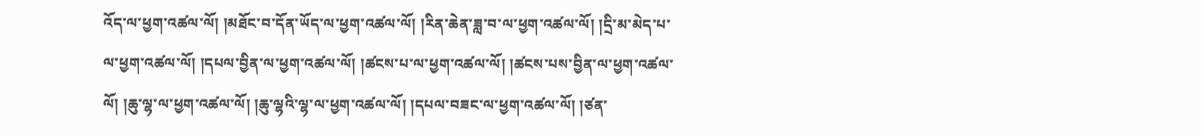འོད་ལ་ཕྱག་འཚལ་ལོ། །མཐོང་བ་དོན་ཡོད་ལ་ཕྱག་འཚལ་ལོ། །རིན་ཆེན་ཟླ་བ་ལ་ཕྱག་འཚལ་ལོ། །དྲི་མ་མེད་པ་ལ་ཕྱག་འཚལ་ལོ། །དཔལ་བྱིན་ལ་ཕྱག་འཚལ་ལོ། །ཚངས་པ་ལ་ཕྱག་འཚལ་ལོ། །ཚངས་པས་བྱིན་ལ་ཕྱག་འཚལ་ལོ། །ཆུ་ལྷ་ལ་ཕྱག་འཚལ་ལོ། །ཆུ་ལྷའི་ལྷ་ལ་ཕྱག་འཚལ་ལོ། །དཔལ་བཟང་ལ་ཕྱག་འཚལ་ལོ། །ཙན་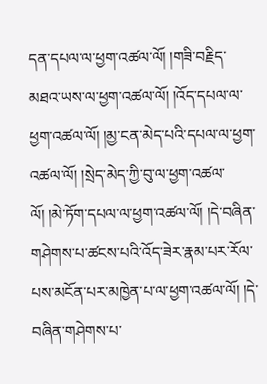དན་དཔལ་ལ་ཕྱག་འཚལ་ལོ། །གཟི་བརྗིད་མཐའ་ཡས་ལ་ཕྱག་འཚལ་ལོ། །འོད་དཔལ་ལ་ཕྱག་འཚལ་ལོ། །མྱ་ངན་མེད་པའི་དཔལ་ལ་ཕྱག་འཚལ་ལོ། །སྲེད་མེད་ཀྱི་བུ་ལ་ཕྱག་འཚལ་ལོ། །མེ་ཏོག་དཔལ་ལ་ཕྱག་འཚལ་ལོ། །དེ་བཞིན་གཤེགས་པ་ཚངས་པའི་འོད་ཟེར་རྣམ་པར་རོལ་པས་མངོན་པར་མཁྱེན་པ་ལ་ཕྱག་འཚལ་ལོ། །དེ་བཞིན་གཤེགས་པ་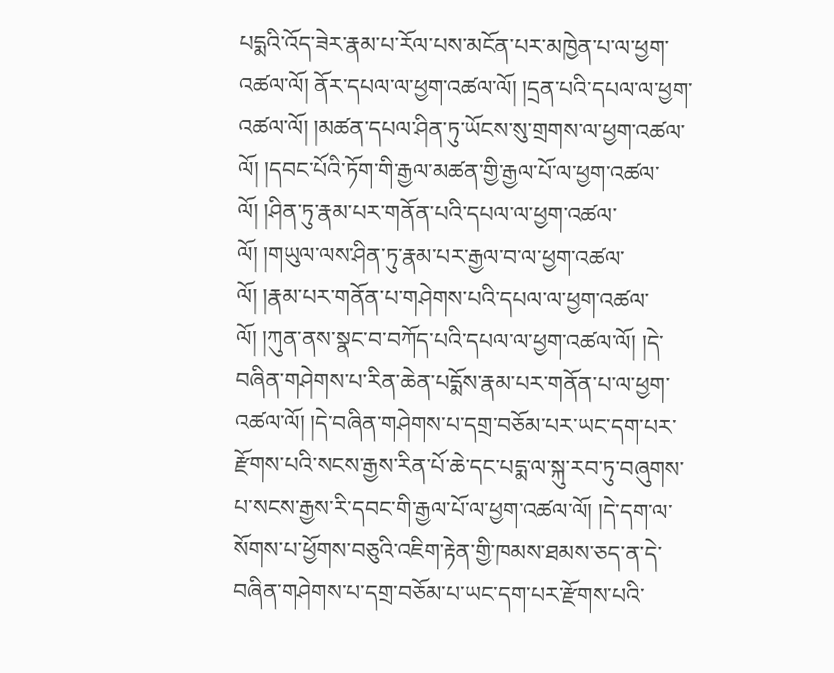པདྨའི་འོད་ཟེར་རྣམ་པ་རོལ་པས་མངོན་པར་མཁྱེན་པ་ལ་ཕྱག་འཚལ་ལོ། ནོར་དཔལ་ལ་ཕྱག་འཚལ་ལོ། །དྲན་པའི་དཔལ་ལ་ཕྱག་འཚལ་ལོ། །མཚན་དཔལ་ཤིན་ཏུ་ཡོངས་སུ་གྲགས་ལ་ཕྱག་འཚལ་ལོ། །དབང་པོའི་ཏོག་གི་རྒྱལ་མཚན་གྱི་རྒྱལ་པོ་ལ་ཕྱག་འཚལ་ལོ། །ཤིན་ཏུ་རྣམ་པར་གནོན་པའི་དཔལ་ལ་ཕྱག་འཚལ་ལོ། །གཡུལ་ལས་ཤིན་ཏུ་རྣམ་པར་རྒྱལ་བ་ལ་ཕྱག་འཚལ་ལོ། །རྣམ་པར་གནོན་པ་གཤེགས་པའི་དཔལ་ལ་ཕྱག་འཚལ་ལོ། །ཀུན་ནས་སྣང་བ་བཀོད་པའི་དཔལ་ལ་ཕྱག་འཚལ་ལོ། །དེ་བཞིན་གཤེགས་པ་རིན་ཆེན་པདྨོས་རྣམ་པར་གནོན་པ་ལ་ཕྱག་འཚལ་ལོ། །དེ་བཞིན་གཤེགས་པ་དགྲ་བཅོམ་པར་ཡང་དག་པར་རྫོགས་པའི་སངས་རྒྱས་རིན་པོ་ཆེ་དང་པདྨ་ལ་སྐུ་རབ་ཏུ་བཞུགས་པ་སངས་རྒྱས་རི་དབང་གི་རྒྱལ་པོ་ལ་ཕྱག་འཚལ་ལོ། །དེ་དག་ལ་སོགས་པ་ཕྱོགས་བཅུའི་འཇིག་རྟེན་གྱི་ཁམས་ཐམས་ཅད་ན་དེ་བཞིན་གཤེགས་པ་དགྲ་བཅོམ་པ་ཡང་དག་པར་རྫོགས་པའི་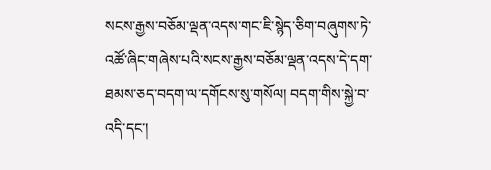སངས་རྒྱས་བཅོམ་ལྡན་འདས་གང་ཇི་སྙེད་ཅིག་བཞུགས་ཏེ་འཚོ་ཞིང་གཞེས་པའི་སངས་རྒྱས་བཅོམ་ལྡན་འདས་དེ་དག་ཐམས་ཅད་བདག་ལ་དགོངས་སུ་གསོལ། བདག་གིས་སྐྱེ་བ་འདི་དང་།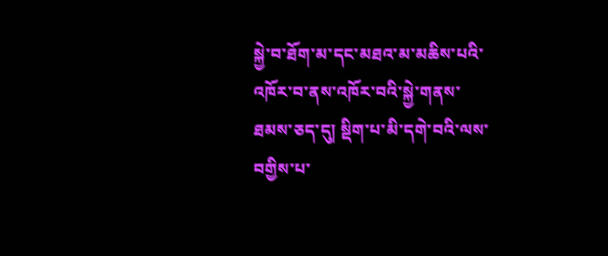སྐྱེ་བ་ཐོག་མ་དང་མཐའ་མ་མཆིས་པའི་འཁོར་བ་ནས་འཁོར་བའི་སྐྱེ་གནས་ཐམས་ཅད་དུ། སྡིག་པ་མི་དགེ་བའི་ལས་བགྱིས་པ་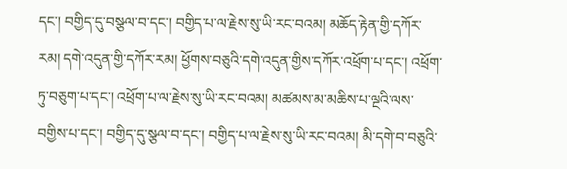དང་། བགྱིད་དུ་བསྩལ་བ་དང་། བགྱིད་པ་ལ་རྗེས་སུ་ཡི་རང་བའམ། མཆོད་རྟེན་གྱི་དཀོར་རམ། དགེ་འདུན་གྱི་དཀོར་རམ། ཕྱོགས་བཅུའི་དགེ་འདུན་གྱིས་དཀོར་འཕྲོག་པ་དང་། འཕྲོག་ཏུ་བཅུག་པ་དང་། འཕྲོག་པ་ལ་རྗེས་སུ་ཡི་རང་བའམ། མཚམས་མ་མཆིས་པ་ལྔའི་ལས་བགྱིས་པ་དང་། བགྱིད་དུ་སྩལ་བ་དང་། བགྱིད་པ་ལ་རྗེས་སུ་ཡི་རང་བའམ། མི་དགེ་བ་བཅུའི་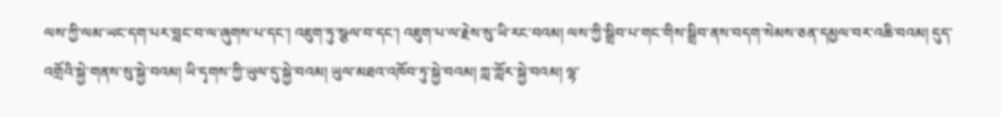ལས་ཀྱི་ལམ་ཡང་དག་པར་བླང་བ་ལ་ཞུགས་པ་དང་། འཇུག་ཏུ་སྩལ་བ་དང་། འཇུག་པ་ལ་རྗེས་སུ་ཡི་རང་བའམ། ལས་ཀྱི་སྒྲིབ་པ་གང་གིས་སྒྲིབ་ནས་བདག་སེམས་ཅན་དམྱལ་བར་འཆི་བའམ། དུད་འགྲོའི་སྐྱེ་གནས་སུ་སྐྱེ་བའམ། ཡི་དྭགས་ཀྱི་ཡུལ་དུ་སྐྱེ་བའམ། ཡུལ་མཐའ་འཁོབ་ཏུ་སྐྱེ་བའམ། ཀླ་ཀློར་སྐྱེ་བའམ། ལྷ་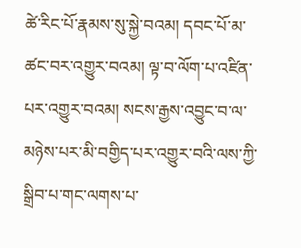ཚེ་རིང་པོ་རྣམས་སུ་སྐྱེ་བའམ། དབང་པོ་མ་ཚང་བར་འགྱུར་བའམ། ལྟ་བ་ལོག་པ་འཛིན་པར་འགྱུར་བའམ། སངས་རྒྱས་འབྱུང་བ་ལ་མཉེས་པར་མི་བགྱིད་པར་འགྱུར་བའི་ལས་ཀྱི་སྒྲིབ་པ་གང་ལགས་པ་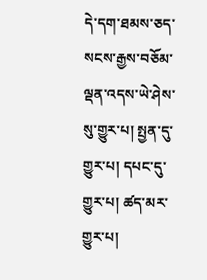དེ་དག་ཐམས་ཅད་སངས་རྒྱས་བཅོམ་ལྡན་འདས་ཡེ་ཤེས་སུ་གྱུར་པ། སྤྱན་དུ་གྱུར་པ། དཔང་དུ་གྱུར་པ། ཚད་མར་གྱུར་པ།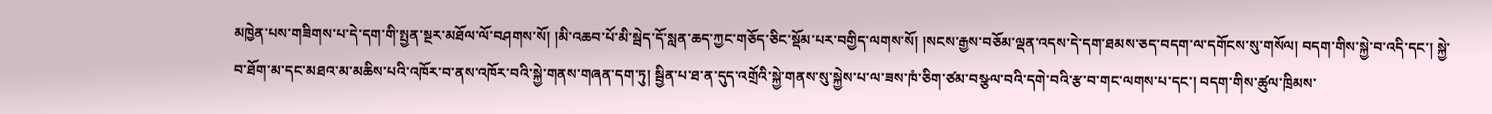མཁྱེན་པས་གཟིགས་པ་དེ་དག་གི་སྤྱན་སྔར་མཐོལ་ལོ་བཤགས་སོ། །མི་འཆབ་པོ་མི་སྦེད་དོ་སླན་ཆད་ཀྱང་གཅོད་ཅིང་སྡོམ་པར་བགྱིད་ལགས་སོ། །སངས་རྒྱས་བཅོམ་ལྡན་འདས་དེ་དག་ཐམས་ཅད་བདག་ལ་དགོངས་སུ་གསོལ། བདག་གིས་སྐྱེ་བ་འདི་དང་། སྐྱེ་བ་ཐོག་མ་དང་མཐའ་མ་མཆིས་པའི་འཁོར་བ་ནས་འཁོར་བའི་སྐྱེ་གནས་གཞན་དག་ཏུ། སྦྱིན་པ་ཐ་ན་དུད་འགྲོའི་སྐྱེ་གནས་སུ་སྐྱེས་པ་ལ་ཟས་ཁཾ་ཅིག་ཙམ་བསྩལ་བའི་དགེ་བའི་རྩ་བ་གང་ལགས་པ་དང་། བདག་གིས་ཚུལ་ཁྲིམས་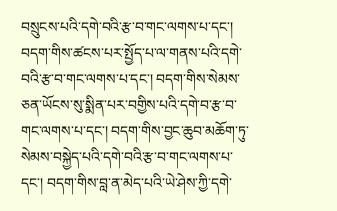བསྲུངས་པའི་དགེ་བའི་རྩ་བ་གང་ལགས་པ་དང་། བདག་གིས་ཚངས་པར་སྤྱོད་པ་ལ་གནས་པའི་དགེ་བའི་རྩ་བ་གང་ལགས་པ་དང་། བདག་གིས་སེམས་ཅན་ཡོངས་སུ་སྨིན་པར་བགྱིས་པའི་དགེ་བ་རྩ་བ་གང་ལགས་པ་དང་། བདག་གིས་བྱང་ཆུབ་མཆོག་ཏུ་སེམས་བསྐྱེད་པའི་དགེ་བའི་རྩ་བ་གང་ལགས་པ་དང་། བདག་གིས་བླ་ན་མེད་པའི་ཡེ་ཤེས་ཀྱི་དགེ་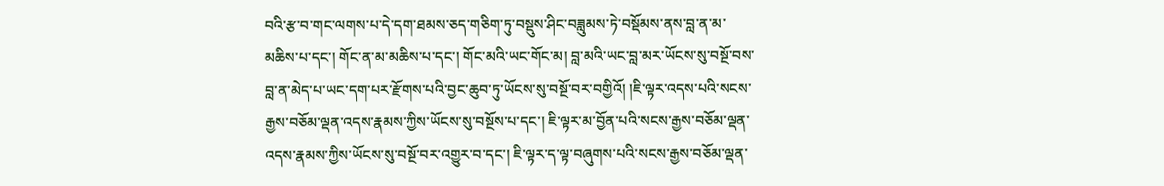བའི་རྩ་བ་གང་ལགས་པ་དེ་དག་ཐམས་ཅད་གཅིག་ཏུ་བསྡུས་ཤིང་བཟླུམས་ཏེ་བསྡོམས་ནས་བླ་ན་མ་མཆིས་པ་དང་། གོང་ན་མ་མཆིས་པ་དང་། གོང་མའི་ཡང་གོང་མ། བླ་མའི་ཡང་བླ་མར་ཡོངས་སུ་བསྔོ་བས་བླ་ན་མེད་པ་ཡང་དག་པར་རྫོགས་པའི་བྱང་ཆུབ་ཏུ་ཡོངས་སུ་བསྔོ་བར་བགྱིའོ། །ཇི་ལྟར་འདས་པའི་སངས་རྒྱས་བཅོམ་ལྡན་འདས་རྣམས་ཀྱིས་ཡོངས་སུ་བསྔོས་པ་དང་། ཇི་ལྟར་མ་བྱོན་པའི་སངས་རྒྱས་བཅོམ་ལྡན་འདས་རྣམས་ཀྱིས་ཡོངས་སུ་བསྔོ་བར་འགྱུར་བ་དང་། ཇི་ལྟར་ད་ལྟ་བཞུགས་པའི་སངས་རྒྱས་བཅོམ་ལྡན་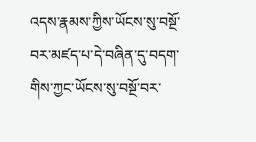འདས་རྣམས་ཀྱིས་ཡོངས་སུ་བསྔོ་བར་མཛད་པ་དེ་བཞིན་དུ་བདག་གིས་ཀྱང་ཡོངས་སུ་བསྔོ་བར་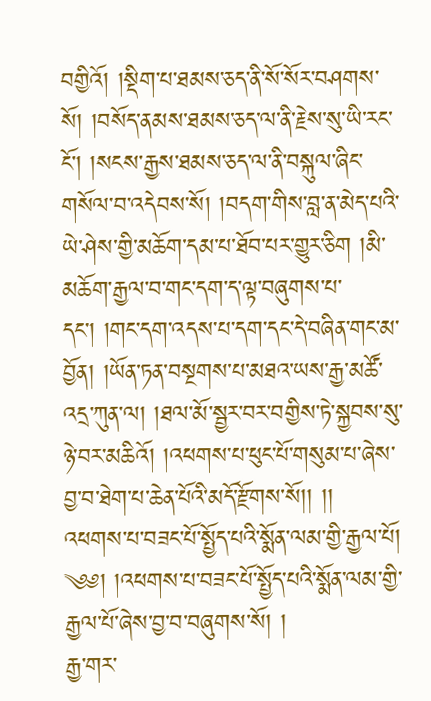བགྱིའོ། །སྡིག་པ་ཐམས་ཅད་ནི་སོ་སོར་བཤགས་སོ། །བསོད་ནམས་ཐམས་ཅད་ལ་ནི་རྗེས་སུ་ཡི་རང་ངོ་། །སངས་རྒྱས་ཐམས་ཅད་ལ་ནི་བསྐུལ་ཞིང་གསོལ་བ་འདེབས་སོ། །བདག་གིས་བླ་ན་མེད་པའི་ཡེ་ཤེས་གྱི་མཆོག་དམ་པ་ཐོབ་པར་གྱུར་ཅིག །མི་མཆོག་རྒྱལ་བ་གང་དག་ད་ལྟ་བཞུགས་པ་དང་། །གང་དག་འདས་པ་དག་དང་དེ་བཞིན་གང་མ་བྱོན། །ཡོན་ཏན་བསྔགས་པ་མཐའ་ཡས་རྒྱ་མཚོ་འདྲ་ཀུན་ལ། །ཐལ་མོ་སྦྱར་བར་བགྱིས་ཏེ་སྐྱབས་སུ་ཉེ་བར་མཆིའོ། །འཕགས་པ་ཕུང་པོ་གསུམ་པ་ཞེས་བྱ་བ་ཐེག་པ་ཆེན་པོའི་མདོ་རྫོགས་སོ།། །།
འཕགས་པ་བཟང་པོ་སྤྱོད་པའི་སྨོན་ལམ་གྱི་རྒྱལ་པོ།
༄༅། །འཕགས་པ་བཟང་པོ་སྤྱོད་པའི་སྨོན་ལམ་གྱི་རྒྱལ་པོ་ཞེས་བྱ་བ་བཞུགས་སོ། །
རྒྱ་གར་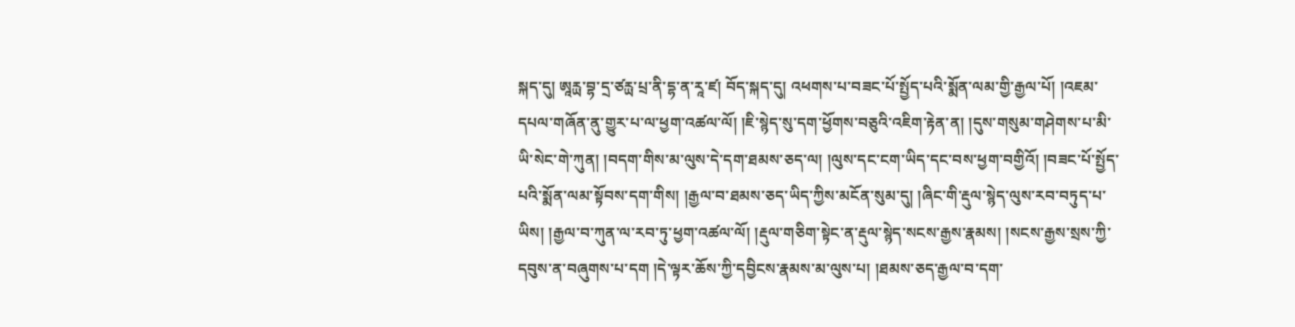སྐད་དུ། ཨཱརྻ་བྷ་དྲ་ཙརྻ་པྲ་ནི་དྷ་ན་རཱ་ཛ། བོད་སྐད་དུ། འཕགས་པ་བཟང་པོ་སྤྱོད་པའི་སྨོན་ལམ་གྱི་རྒྱལ་པོ། །འཇམ་དཔལ་གཞོན་ནུ་གྱུར་པ་ལ་ཕྱག་འཚལ་ལོ། །ཇི་སྙེད་སུ་དག་ཕྱོགས་བཅུའི་འཇིག་རྟེན་ན། །དུས་གསུམ་གཤེགས་པ་མི་ཡི་སེང་གེ་ཀུན། །བདག་གིས་མ་ལུས་དེ་དག་ཐམས་ཅད་ལ། །ལུས་དང་ངག་ཡིད་དང་བས་ཕྱག་བགྱིའོ། །བཟང་པོ་སྤྱོད་པའི་སྨོན་ལམ་སྟོབས་དག་གིས། །རྒྱལ་བ་ཐམས་ཅད་ཡིད་ཀྱིས་མངོན་སུམ་དུ། །ཞིང་གི་རྡུལ་སྙེད་ལུས་རབ་བཏུད་པ་ཡིས། །རྒྱལ་བ་ཀུན་ལ་རབ་ཏུ་ཕྱག་འཚལ་ལོ། །རྡུལ་གཅིག་སྟེང་ན་རྡུལ་སྙེད་སངས་རྒྱས་རྣམས། །སངས་རྒྱས་སྲས་ཀྱི་དབུས་ན་བཞུགས་པ་དག །དེ་ལྟར་ཆོས་ཀྱི་དབྱིངས་རྣམས་མ་ལུས་པ། །ཐམས་ཅད་རྒྱལ་བ་དག་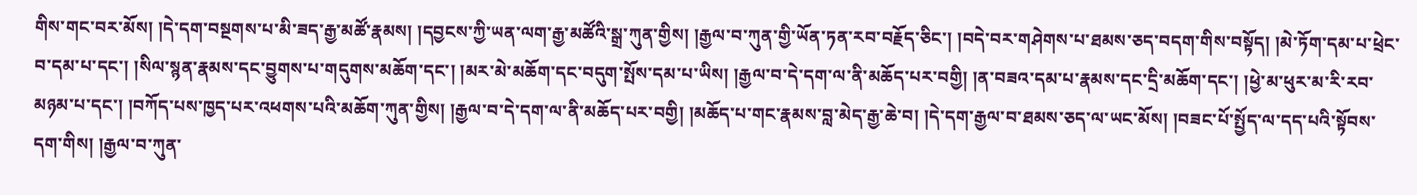གིས་གང་བར་མོས། །དེ་དག་བསྔགས་པ་མི་ཟད་རྒྱ་མཚོ་རྣམས། །དབྱངས་ཀྱི་ཡན་ལག་རྒྱ་མཚོའི་སྒྲ་ཀུན་གྱིས། །རྒྱལ་བ་ཀུན་གྱི་ཡོན་ཏན་རབ་བརྗོད་ཅིང་། །བདེ་བར་གཤེགས་པ་ཐམས་ཅད་བདག་གིས་བསྟོད། །མེ་ཏོག་དམ་པ་ཕྲེང་བ་དམ་པ་དང་། །སིལ་སྙན་རྣམས་དང་བྱུགས་པ་གདུགས་མཆོག་དང་། །མར་མེ་མཆོག་དང་བདུག་སྤོས་དམ་པ་ཡིས། །རྒྱལ་བ་དེ་དག་ལ་ནི་མཆོད་པར་བགྱི། །ན་བཟའ་དམ་པ་རྣམས་དང་དྲི་མཆོག་དང་། །ཕྱེ་མ་ཕུར་མ་རི་རབ་མཉམ་པ་དང་། །བཀོད་པས་ཁྱད་པར་འཕགས་པའི་མཆོག་ཀུན་གྱིས། །རྒྱལ་བ་དེ་དག་ལ་ནི་མཆོད་པར་བགྱི། །མཆོད་པ་གང་རྣམས་བླ་མེད་རྒྱ་ཆེ་བ། །དེ་དག་རྒྱལ་བ་ཐམས་ཅད་ལ་ཡང་མོས། །བཟང་པོ་སྤྱོད་ལ་དད་པའི་སྟོབས་དག་གིས། །རྒྱལ་བ་ཀུན་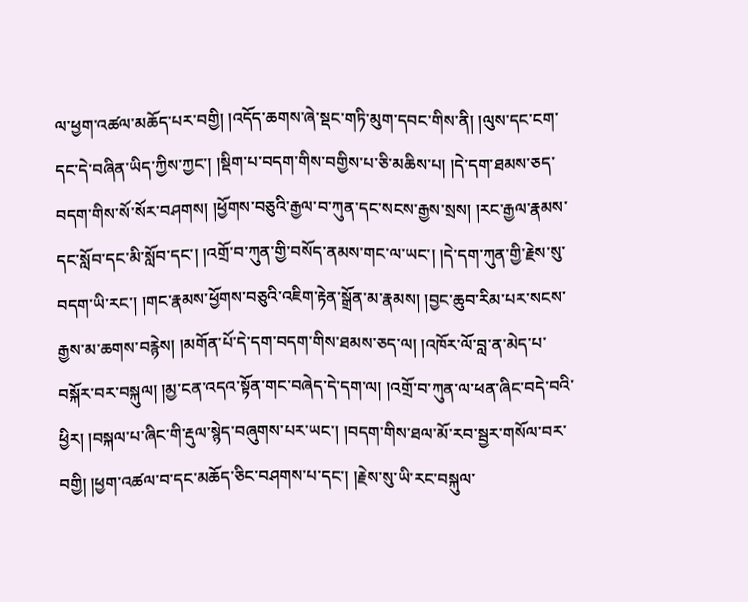ལ་ཕྱག་འཚལ་མཆོད་པར་བགྱི། །འདོད་ཆགས་ཞེ་སྡང་གཏི་མུག་དབང་གིས་ནི། །ལུས་དང་ངག་དང་དེ་བཞིན་ཡིད་ཀྱིས་ཀྱང་། །སྡིག་པ་བདག་གིས་བགྱིས་པ་ཅི་མཆིས་པ། །དེ་དག་ཐམས་ཅད་བདག་གིས་སོ་སོར་བཤགས། །ཕྱོགས་བཅུའི་རྒྱལ་བ་ཀུན་དང་སངས་རྒྱས་སྲས། །རང་རྒྱལ་རྣམས་དང་སློབ་དང་མི་སློབ་དང་། །འགྲོ་བ་ཀུན་གྱི་བསོད་ནམས་གང་ལ་ཡང་། །དེ་དག་ཀུན་གྱི་རྗེས་སུ་བདག་ཡི་རང་། །གང་རྣམས་ཕྱོགས་བཅུའི་འཇིག་རྟེན་སྒྲོན་མ་རྣམས། །བྱང་ཆུབ་རིམ་པར་སངས་རྒྱས་མ་ཆགས་བརྙེས། །མགོན་པོ་དེ་དག་བདག་གིས་ཐམས་ཅད་ལ། །འཁོར་ལོ་བླ་ན་མེད་པ་བསྐོར་བར་བསྐུལ། །མྱ་ངན་འདའ་སྟོན་གང་བཞེད་དེ་དག་ལ། །འགྲོ་བ་ཀུན་ལ་ཕན་ཞིང་བདེ་བའི་ཕྱིར། །བསྐལ་པ་ཞིང་གི་རྡུལ་སྙེད་བཞུགས་པར་ཡང་། །བདག་གིས་ཐལ་མོ་རབ་སྦྱར་གསོལ་བར་བགྱི། །ཕྱག་འཚལ་བ་དང་མཆོད་ཅིང་བཤགས་པ་དང་། །རྗེས་སུ་ཡི་རང་བསྐུལ་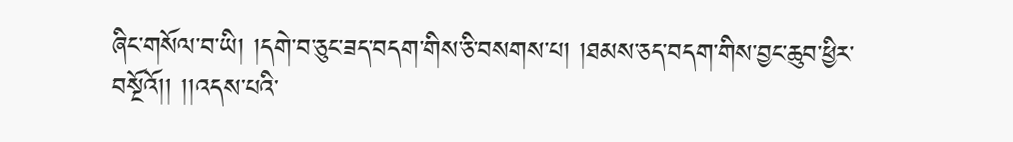ཞིང་གསོལ་བ་ཡི། །དགེ་བ་ཅུང་ཟད་བདག་གིས་ཅི་བསགས་པ། །ཐམས་ཅད་བདག་གིས་བྱང་ཆུབ་ཕྱིར་བསྔོའོ།། །།འདས་པའི་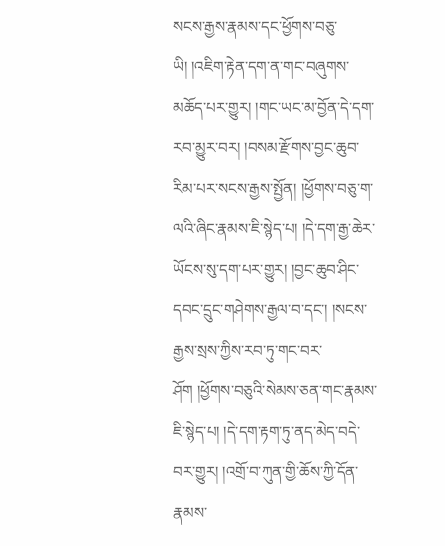སངས་རྒྱས་རྣམས་དང་ཕྱོགས་བཅུ་ཡི། །འཇིག་རྟེན་དག་ན་གང་བཞུགས་མཆོད་པར་གྱུར། །གང་ཡང་མ་བྱོན་དེ་དག་རབ་མྱུར་བར། །བསམ་རྫོགས་བྱང་ཆུབ་རིམ་པར་སངས་རྒྱས་སྤྱོན། །ཕྱོགས་བཅུ་ག་ལའི་ཞིང་རྣམས་ཇི་སྙེད་པ། །དེ་དག་རྒྱ་ཆེར་ཡོངས་སུ་དག་པར་གྱུར། །བྱང་ཆུབ་ཤིང་དབང་དྲུང་གཤེགས་རྒྱལ་བ་དང་། །སངས་རྒྱས་སྲས་ཀྱིས་རབ་ཏུ་གང་བར་ཤོག །ཕྱོགས་བཅུའི་སེམས་ཅན་གང་རྣམས་ཇི་སྙེད་པ། །དེ་དག་རྟག་ཏུ་ནད་མེད་བདེ་བར་གྱུར། །འགྲོ་བ་ཀུན་གྱི་ཆོས་ཀྱི་དོན་རྣམས་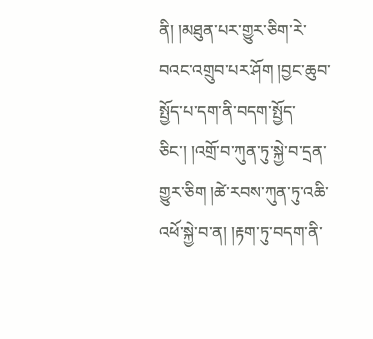ནི། །མཐུན་པར་གྱུར་ཅིག་རེ་བའང་འགྲུབ་པར་ཤོག །བྱང་ཆུབ་སྤྱོད་པ་དག་ནི་བདག་སྤྱོད་ཅིང་། །འགྲོ་བ་ཀུན་ཏུ་སྐྱེ་བ་དྲན་གྱུར་ཅིག །ཚེ་རབས་ཀུན་ཏུ་འཆི་འཕོ་སྐྱེ་བ་ན། །རྟག་ཏུ་བདག་ནི་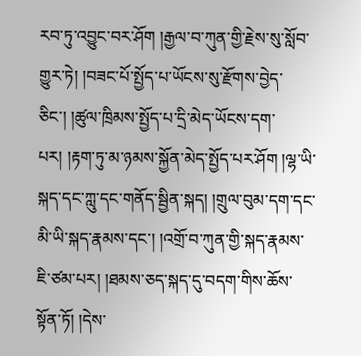རབ་ཏུ་འབྱུང་བར་ཤོག །རྒྱལ་བ་ཀུན་གྱི་རྗེས་སུ་སློབ་གྱུར་ཏེ། །བཟང་པོ་སྤྱོད་པ་ཡོངས་སུ་རྫོགས་བྱེད་ཅིང་། །ཚུལ་ཁྲིམས་སྤྱོད་པ་དྲི་མེད་ཡོངས་དག་པར། །རྟག་ཏུ་མ་ཉམས་སྐྱོན་མེད་སྤྱོད་པར་ཤོག །ལྷ་ཡི་སྐད་དང་ཀླུ་དང་གནོད་སྦྱིན་སྐད། །གྲུལ་བུམ་དག་དང་མི་ཡི་སྐད་རྣམས་དང་། །འགྲོ་བ་ཀུན་གྱི་སྐད་རྣམས་ཇི་ཙམ་པར། །ཐམས་ཅད་སྐད་དུ་བདག་གིས་ཆོས་སྟོན་ཏོ། །དེས་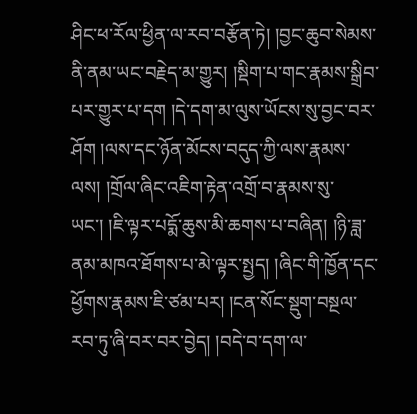ཤིང་ཕ་རོལ་ཕྱིན་ལ་རབ་བརྩོན་ཏེ། །བྱང་ཆུབ་སེམས་ནི་ནམ་ཡང་བརྗེད་མ་གྱུར། །སྡིག་པ་གང་རྣམས་སྒྲིབ་པར་གྱུར་པ་དག །དེ་དག་མ་ལུས་ཡོངས་སུ་བྱང་བར་ཤོག །ལས་དང་ཉོན་མོངས་བདུད་ཀྱི་ལས་རྣམས་ལས། །གྲོལ་ཞིང་འཇིག་རྟེན་འགྲོ་བ་རྣམས་སུ་ཡང་། །ཇི་ལྟར་པདྨོ་ཆུས་མི་ཆགས་པ་བཞིན། །ཉི་ཟླ་ནམ་མཁའ་ཐོགས་པ་མེ་ལྟར་སྤྱད། །ཞིང་གི་ཁྱོན་དང་ཕྱོགས་རྣམས་ཇི་ཙམ་པར། །ངན་སོང་སྡུག་བསྔལ་རབ་ཏུ་ཞི་བར་བར་བྱེད། །བདེ་བ་དག་ལ་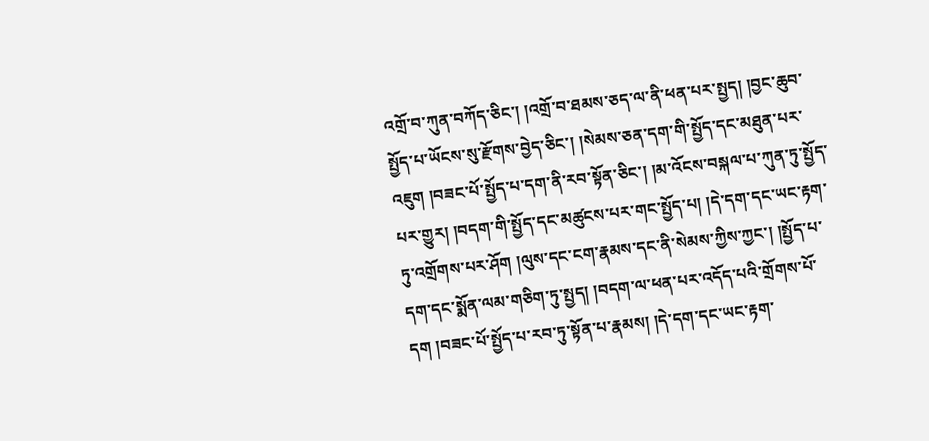འགྲོ་བ་ཀུན་བཀོད་ཅིང་། །འགྲོ་བ་ཐམས་ཅད་ལ་ནི་ཕན་པར་སྤྱད། །བྱང་ཆུབ་སྤྱོད་པ་ཡོངས་སུ་རྫོགས་བྱེད་ཅིང་། །སེམས་ཅན་དག་གི་སྤྱོད་དང་མཐུན་པར་འཇུག །བཟང་པོ་སྤྱོད་པ་དག་ནི་རབ་སྟོན་ཅིང་། །མ་འོངས་བསྐལ་པ་ཀུན་ཏུ་སྤྱོད་པར་གྱུར། །བདག་གི་སྤྱོད་དང་མཚུངས་པར་གང་སྤྱོད་པ། །དེ་དག་དང་ཡང་རྟག་ཏུ་འགྲོགས་པར་ཤོག །ལུས་དང་ངག་རྣམས་དང་ནི་སེམས་ཀྱིས་ཀྱང་། །སྤྱོད་པ་དག་དང་སྨོན་ལམ་གཅིག་ཏུ་སྤྱད། །བདག་ལ་ཕན་པར་འདོད་པའི་གྲོགས་པོ་དག །བཟང་པོ་སྤྱོད་པ་རབ་ཏུ་སྟོན་པ་རྣམས། །དེ་དག་དང་ཡང་རྟག་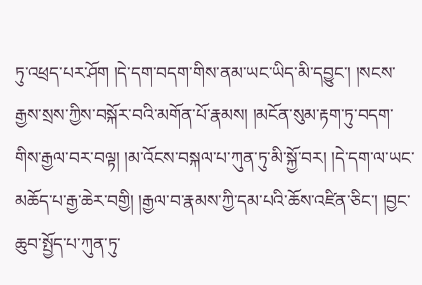ཏུ་འཕྲད་པར་ཤོག །དེ་དག་བདག་གིས་ནམ་ཡང་ཡིད་མི་དབྱུང་། །སངས་རྒྱས་སྲས་ཀྱིས་བསྐོར་བའི་མགོན་པོ་རྣམས། །མངོན་སུམ་རྟག་ཏུ་བདག་གིས་རྒྱལ་བར་བལྟ། །མ་འོངས་བསྐལ་པ་ཀུན་ཏུ་མི་སྐྱོ་བར། །དེ་དག་ལ་ཡང་མཆོད་པ་རྒྱ་ཆེར་བགྱི། །རྒྱལ་བ་རྣམས་ཀྱི་དམ་པའི་ཆོས་འཛིན་ཅིང་། །བྱང་ཆུབ་སྤྱོད་པ་ཀུན་ཏུ་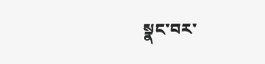སྣང་བར་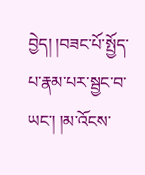བྱེད། །བཟང་པོ་སྤྱོད་པ་རྣམ་པར་སྦྱང་བ་ཡང་། །མ་འོངས་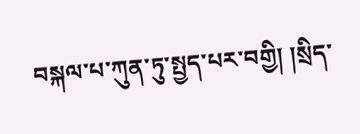བསྐལ་པ་ཀུན་ཏུ་སྤྱད་པར་བགྱི། །སྲིད་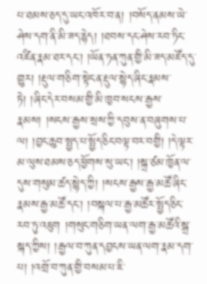པ་ཐམས་ཅད་དུ་ཡང་འཁོར་བ་ན། །བསོད་ནམས་ཡེ་ཤེས་དག་ནི་མི་ཟད་རྙེད། །ཐབས་དང་ཤེས་རབ་ཏིང་འཛིན་རྣམ་ཐར་དང་། །ཡོན་ཏན་ཀུན་གྱི་མི་ཟད་མཛོད་དུ་གྱུར། །རྡུལ་གཅིག་སྟེང་ན་རྡུལ་སྙེད་ཞིང་རྣམས་ཏེ། །ཞིང་དེར་བསམ་གྱི་མི་ཁྱབ་སངས་རྒྱས་རྣམས། །སངས་རྒྱས་སྲས་ཀྱི་དབུས་ན་བཞུགས་པ་ལ། །བྱང་ཆུབ་སྤྱད་པ་སྤྱོད་ཅིང་བལྟ་བར་བགྱི། །དེ་ལྟར་མ་ལུས་ཐམས་ཅད་ཕྱོགས་སུ་ཡང་། །སྐྲ་ཙམ་ཁྱོན་ལ་དུས་གསུམ་ཚད་སྙེད་ཀྱི། །སངས་རྒྱས་རྒྱ་མཚོ་ཞིང་རྣམས་རྒྱ་མཚོ་དང་། །བསྐལ་པ་རྒྱ་མཚོར་སྤྱོད་ཅིང་རབ་ཏུ་འཇུག །གསུང་གཅིག་ཡན་ལག་རྒྱ་མཚོའི་སྒྲ་སྐད་ཀྱིས། །རྒྱལ་བ་ཀུན་དབྱངས་ཡན་ལག་རྣམ་དག་པ། །འགྲོ་བ་ཀུན་གྱི་བསམ་པ་ཇི་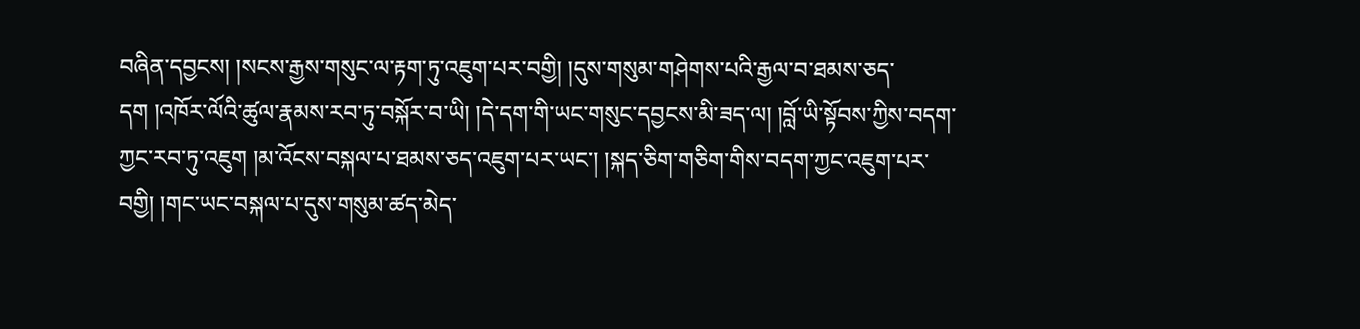བཞིན་དབྱངས། །སངས་རྒྱས་གསུང་ལ་རྟག་ཏུ་འཇུག་པར་བགྱི། །དུས་གསུམ་གཤེགས་པའི་རྒྱལ་བ་ཐམས་ཅད་དག །འཁོར་ལོའི་ཚུལ་རྣམས་རབ་ཏུ་བསྐོར་བ་ཡི། །དེ་དག་གི་ཡང་གསུང་དབྱངས་མི་ཟད་ལ། །བློ་ཡི་སྟོབས་ཀྱིས་བདག་ཀྱང་རབ་ཏུ་འཇུག །མ་འོངས་བསྐལ་པ་ཐམས་ཅད་འཇུག་པར་ཡང་། །སྐད་ཅིག་གཅིག་གིས་བདག་ཀྱང་འཇུག་པར་བགྱི། །གང་ཡང་བསྐལ་པ་དུས་གསུམ་ཚད་མེད་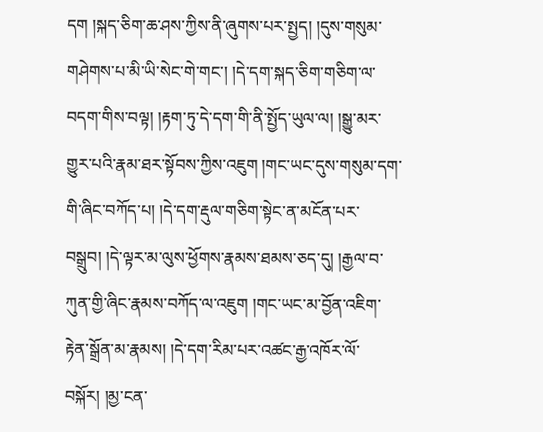དག །སྐད་ཅིག་ཆ་ཤས་ཀྱིས་ནི་ཞུགས་པར་སྤྱད། །དུས་གསུམ་གཤེགས་པ་མི་ཡི་སེང་གེ་གང་། །དེ་དག་སྐད་ཅིག་གཅིག་ལ་བདག་གིས་བལྟ། །རྟག་ཏུ་དེ་དག་གི་ནི་སྤྱོད་ཡུལ་ལ། །སྒྱུ་མར་གྱུར་པའི་རྣམ་ཐར་སྟོབས་ཀྱིས་འཇུག །གང་ཡང་དུས་གསུམ་དག་གི་ཞིང་བཀོད་པ། །དེ་དག་རྡུལ་གཅིག་སྟེང་ན་མངོན་པར་བསྒྲུབ། །དེ་ལྟར་མ་ལུས་ཕྱོགས་རྣམས་ཐམས་ཅད་དུ། །རྒྱལ་བ་ཀུན་གྱི་ཞིང་རྣམས་བཀོད་ལ་འཇུག །གང་ཡང་མ་བྱོན་འཇིག་རྟེན་སྒྲོན་མ་རྣམས། །དེ་དག་རིམ་པར་འཚང་རྒྱ་འཁོར་ལོ་བསྐོར། །མྱ་ངན་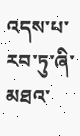འདས་པ་རབ་ཏུ་ཞི་མཐའ་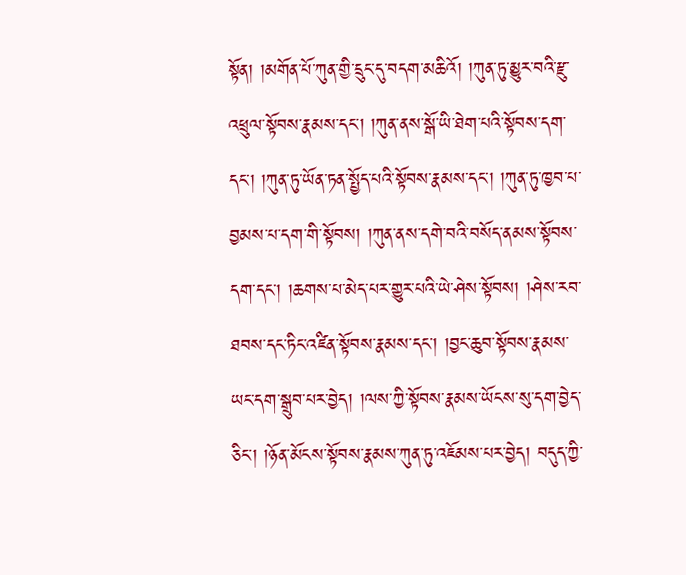སྟོན། །མགོན་པོ་ཀུན་གྱི་དྲུང་དུ་བདག་མཆིའོ། །ཀུན་ཏུ་མྱུར་བའི་རྫུ་འཕྲུལ་སྟོབས་རྣམས་དང་། །ཀུན་ནས་སྒོ་ཡི་ཐེག་པའི་སྟོབས་དག་དང་། །ཀུན་ཏུ་ཡོན་ཏན་སྤྱོད་པའི་སྟོབས་རྣམས་དང་། །ཀུན་ཏུ་ཁྱབ་པ་བྱམས་པ་དག་གི་སྟོབས། །ཀུན་ནས་དགེ་བའི་བསོད་ནམས་སྟོབས་དག་དང་། །ཆགས་པ་མེད་པར་གྱུར་པའི་ཡེ་ཤེས་སྟོབས། །ཤེས་རབ་ཐབས་དང་ཏིང་འཛིན་སྟོབས་རྣམས་དང་། །བྱང་ཆུབ་སྟོབས་རྣམས་ཡང་དག་སྒྲུབ་པར་བྱེད། །ལས་ཀྱི་སྟོབས་རྣམས་ཡོངས་སུ་དག་བྱེད་ཅིང་། །ཉོན་མོངས་སྟོབས་རྣམས་ཀུན་ཏུ་འཇོམས་པར་བྱེད། བདུད་ཀྱི་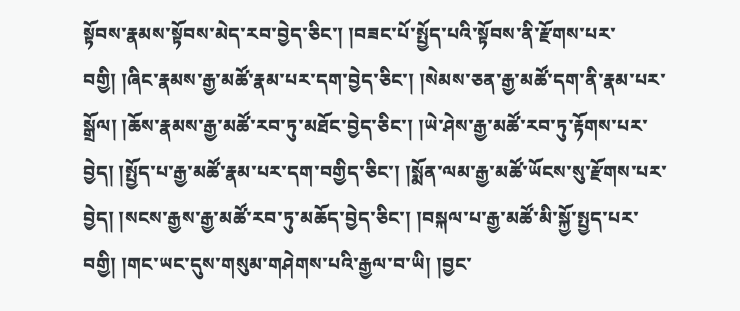སྟོབས་རྣམས་སྟོབས་མེད་རབ་བྱེད་ཅིང་། །བཟང་པོ་སྤྱོད་པའི་སྟོབས་ནི་རྫོགས་པར་བགྱི། །ཞིང་རྣམས་རྒྱ་མཚོ་རྣམ་པར་དག་བྱེད་ཅིང་། །སེམས་ཅན་རྒྱ་མཚོ་དག་ནི་རྣམ་པར་སྒྲོལ། །ཆོས་རྣམས་རྒྱ་མཚོ་རབ་ཏུ་མཐོང་བྱེད་ཅིང་། །ཡེ་ཤེས་རྒྱ་མཚོ་རབ་ཏུ་རྟོགས་པར་བྱེད། །སྤྱོད་པ་རྒྱ་མཚོ་རྣམ་པར་དག་བགྱིད་ཅིང་། །སྨོན་ལམ་རྒྱ་མཚོ་ཡོངས་སུ་རྫོགས་པར་བྱེད། །སངས་རྒྱས་རྒྱ་མཚོ་རབ་ཏུ་མཆོད་བྱེད་ཅིང་། །བསྐལ་པ་རྒྱ་མཚོ་མི་སྐྱོ་སྤྱད་པར་བགྱི། །གང་ཡང་དུས་གསུམ་གཤེགས་པའི་རྒྱལ་བ་ཡི། །བྱང་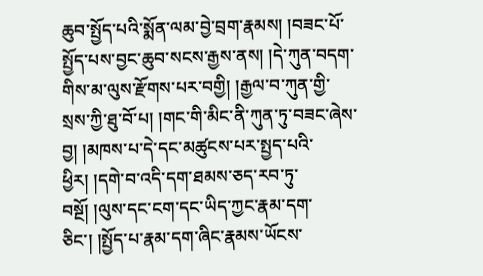ཆུབ་སྤྱོད་པའི་སྨོན་ལམ་བྱེ་བྲག་རྣམས། །བཟང་པོ་སྤྱོད་པས་བྱང་ཆུབ་སངས་རྒྱས་ནས། །དེ་ཀུན་བདག་གིས་མ་ལུས་རྫོགས་པར་བགྱི། །རྒྱལ་བ་ཀུན་གྱི་སྲས་ཀྱི་ཐུ་བོ་པ། །གང་གི་མིང་ནི་ཀུན་ཏུ་བཟང་ཞེས་བྱ། །མཁས་པ་དེ་དང་མཚུངས་པར་སྤྱད་པའི་ཕྱིར། །དགེ་བ་འདི་དག་ཐམས་ཅད་རབ་ཏུ་བསྔོ། །ལུས་དང་ངག་དང་ཡིད་ཀྱང་རྣམ་དག་ཅིང་། །སྤྱོད་པ་རྣམ་དག་ཞིང་རྣམས་ཡོངས་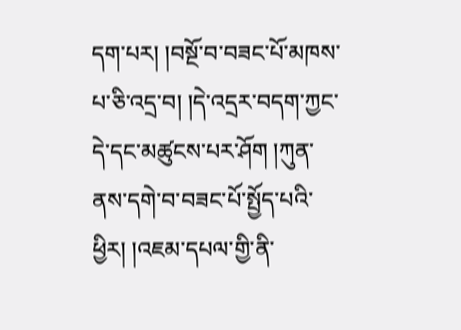དག་པར། །བསྔོ་བ་བཟང་པོ་མཁས་པ་ཅི་འདྲ་བ། །དེ་འདྲར་བདག་ཀྱང་དེ་དང་མཚུངས་པར་ཤོག །ཀུན་ནས་དགེ་བ་བཟང་པོ་སྤྱོད་པའི་ཕྱིར། །འཇམ་དཔལ་གྱི་ནི་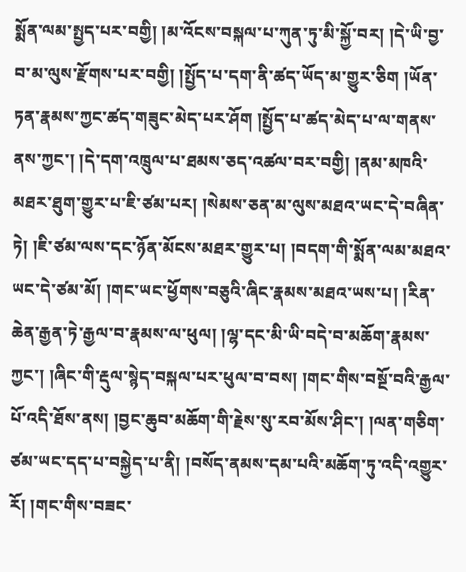སྨོན་ལམ་སྤྱད་པར་བགྱི། །མ་འོངས་བསྐལ་པ་ཀུན་ཏུ་མི་སྐྱོ་བར། །དེ་ཡི་བྱ་བ་མ་ལུས་རྫོགས་པར་བགྱི། །སྤྱོད་པ་དག་ནི་ཚད་ཡོད་མ་གྱུར་ཅིག །ཡོན་ཏན་རྣམས་ཀྱང་ཚད་གཟུང་མེད་པར་ཤོག །སྤྱོད་པ་ཚད་མེད་པ་ལ་གནས་ནས་ཀྱང་། །དེ་དག་འཁྲུལ་པ་ཐམས་ཅད་འཚལ་བར་བགྱི། །ནམ་མཁའི་མཐར་ཐུག་གྱུར་པ་ཇི་ཙམ་པར། །སེམས་ཅན་མ་ལུས་མཐའ་ཡང་དེ་བཞིན་ཏེ། །ཇི་ཙམ་ལས་དང་ཉོན་མོངས་མཐར་གྱུར་པ། །བདག་གི་སྨོན་ལམ་མཐའ་ཡང་དེ་ཙམ་མོ། །གང་ཡང་ཕྱོགས་བཅུའི་ཞིང་རྣམས་མཐའ་ཡས་པ། །རིན་ཆེན་རྒྱན་ཏེ་རྒྱལ་བ་རྣམས་ལ་ཕུལ། །ལྷ་དང་མི་ཡི་བདེ་བ་མཆོག་རྣམས་ཀྱང་། །ཞིང་གི་རྡུལ་སྙེད་བསྐལ་པར་ཕུལ་བ་བས། །གང་གིས་བསྔོ་བའི་རྒྱལ་པོ་འདི་ཐོས་ནས། །བྱང་ཆུབ་མཆོག་གི་རྗེས་སུ་རབ་མོས་ཤིང་། །ལན་གཅིག་ཙམ་ཡང་དད་པ་བསྐྱེད་པ་ནི། །བསོད་ནམས་དམ་པའི་མཆོག་ཏུ་འདི་འགྱུར་རོ། །གང་གིས་བཟང་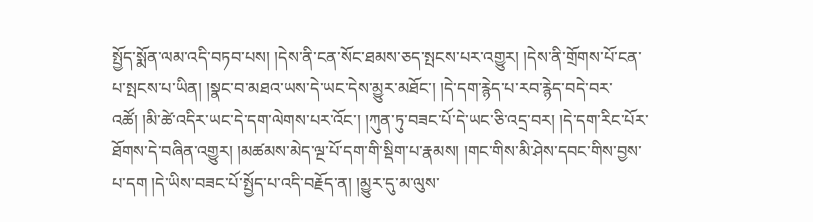སྤྱོད་སྨོན་ལམ་འདི་བཏབ་པས། །དེས་ནི་ངན་སོང་ཐམས་ཅད་སྤངས་པར་འགྱུར། །དེས་ནི་གྲོགས་པོ་ངན་པ་སྤངས་པ་ཡིན། །སྣང་བ་མཐའ་ཡས་དེ་ཡང་དེས་མྱུར་མཐོང་། །དེ་དག་རྙེད་པ་རབ་རྙེད་བདེ་བར་འཚོ། །མི་ཚེ་འདིར་ཡང་དེ་དག་ལེགས་པར་འོང་། །ཀུན་ཏུ་བཟང་པོ་དེ་ཡང་ཅི་འདྲ་བར། །དེ་དག་རིང་པོར་ཐོགས་དེ་བཞིན་འགྱུར། །མཚམས་མེད་ལྔ་པོ་དག་གི་སྡིག་པ་རྣམས། །གང་གིས་མི་ཤེས་དབང་གིས་བྱས་པ་དག །དེ་ཡིས་བཟང་པོ་སྤྱོད་པ་འདི་བརྗོད་ན། །མྱུར་དུ་མ་ལུས་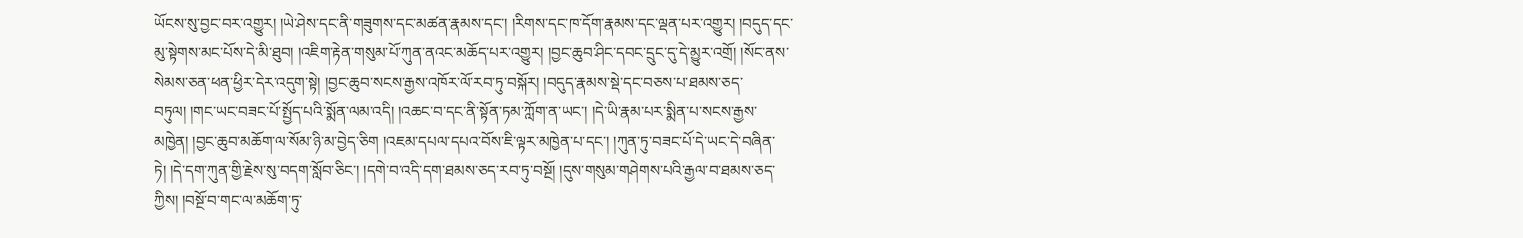ཡོངས་སུ་བྱང་བར་འགྱུར། །ཡེ་ཤེས་དང་ནི་གཟུགས་དང་མཚན་རྣམས་དང་། །རིགས་དང་ཁ་དོག་རྣམས་དང་ལྡན་པར་འགྱུར། །བདུད་དང་མུ་སྟེགས་མང་པོས་དེ་མི་ཐུབ། །འཇིག་རྟེན་གསུམ་པོ་ཀུན་ནའང་མཆོད་པར་འགྱུར། །བྱང་ཆུབ་ཤིང་དབང་དྲུང་དུ་དེ་མྱུར་འགྲོ། །སོང་ནས་སེམས་ཅན་ཕན་ཕྱིར་དེར་འདུག་སྟེ། །བྱང་ཆུབ་སངས་རྒྱས་འཁོར་ལོ་རབ་ཏུ་བསྐོར། །བདུད་རྣམས་སྡེ་དང་བཅས་པ་ཐམས་ཅད་བཏུལ། །གང་ཡང་བཟང་པོ་སྤྱོད་པའི་སྨོན་ལམ་འདི། །འཆང་བ་དང་ནི་སྟོན་ཏམ་ཀློག་ན་ཡང་། །དེ་ཡི་རྣམ་པར་སྨིན་པ་སངས་རྒྱས་མཁྱེན། །བྱང་ཆུབ་མཆོག་ལ་སོམ་ཉི་མ་བྱེད་ཅིག །འཇམ་དཔལ་དཔའ་བོས་ཇི་ལྟར་མཁྱེན་པ་དང་། །ཀུན་ཏུ་བཟང་པོ་དེ་ཡང་དེ་བཞིན་ཏེ། །དེ་དག་ཀུན་གྱི་རྗེས་སུ་བདག་སློབ་ཅིང་། །དགེ་བ་འདི་དག་ཐམས་ཅད་རབ་ཏུ་བསྔོ། །དུས་གསུམ་གཤེགས་པའི་རྒྱལ་བ་ཐམས་ཅད་ཀྱིས། །བསྔོ་བ་གང་ལ་མཆོག་ཏུ་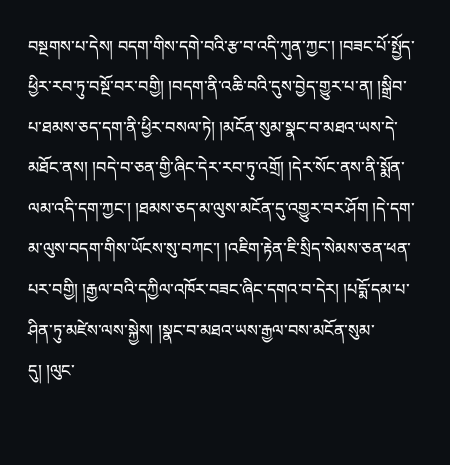བསྔགས་པ་དེས། བདག་གིས་དགེ་བའི་རྩ་བ་འདི་ཀུན་ཀྱང་། །བཟང་པོ་སྤྱོད་ཕྱིར་རབ་ཏུ་བསྔོ་བར་བགྱི། །བདག་ནི་འཆི་བའི་དུས་བྱེད་གྱུར་པ་ན། །སྒྲིབ་པ་ཐམས་ཅད་དག་ནི་ཕྱིར་བསལ་ཏེ། །མངོན་སུམ་སྣང་བ་མཐའ་ཡས་དེ་མཐོང་ནས། །བདེ་བ་ཅན་གྱི་ཞིང་དེར་རབ་ཏུ་འགྲོ། །དེར་སོང་ནས་ནི་སྨོན་ལམ་འདི་དག་ཀྱང་། །ཐམས་ཅད་མ་ལུས་མངོན་དུ་འགྱུར་བར་ཤོག །དེ་དག་མ་ལུས་བདག་གིས་ཡོངས་སུ་བཀང་། །འཇིག་རྟེན་ཇི་སྲིད་སེམས་ཅན་ཕན་པར་བགྱི། །རྒྱལ་བའི་དཀྱིལ་འཁོར་བཟང་ཞིང་དགའ་བ་དེར། །པདྨོ་དམ་པ་ཤིན་ཏུ་མཛེས་ལས་སྐྱེས། །སྣང་བ་མཐའ་ཡས་རྒྱལ་བས་མངོན་སུམ་དུ། །ལུང་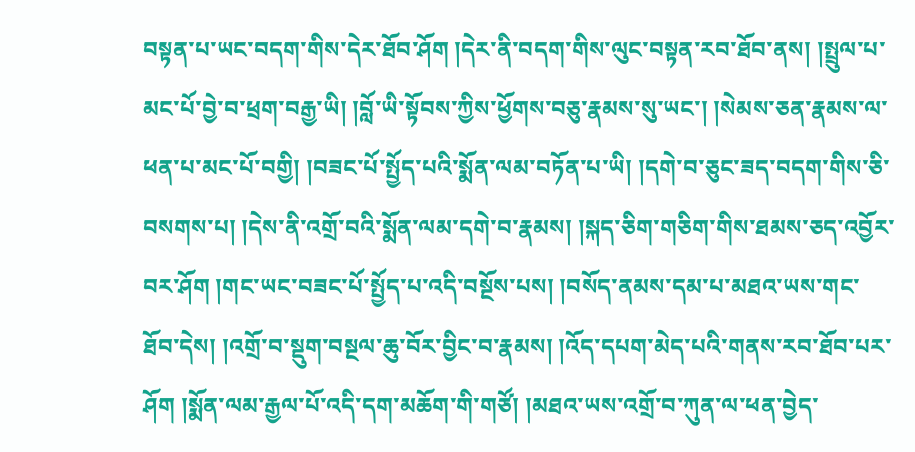བསྟན་པ་ཡང་བདག་གིས་དེར་ཐོབ་ཤོག །དེར་ནི་བདག་གིས་ལུང་བསྟན་རབ་ཐོབ་ནས། །སྤྲུལ་པ་མང་པོ་བྱེ་བ་ཕྲག་བརྒྱ་ཡི། །བློ་ཡི་སྟོབས་ཀྱིས་ཕྱོགས་བཅུ་རྣམས་སུ་ཡང་། །སེམས་ཅན་རྣམས་ལ་ཕན་པ་མང་པོ་བགྱི། །བཟང་པོ་སྤྱོད་པའི་སྨོན་ལམ་བཏོན་པ་ཡི། །དགེ་བ་ཅུང་ཟད་བདག་གིས་ཅི་བསགས་པ། །དེས་ནི་འགྲོ་བའི་སྨོན་ལམ་དགེ་བ་རྣམས། །སྐད་ཅིག་གཅིག་གིས་ཐམས་ཅད་འབྱོར་བར་ཤོག །གང་ཡང་བཟང་པོ་སྤྱོད་པ་འདི་བསྔོས་པས། །བསོད་ནམས་དམ་པ་མཐའ་ཡས་གང་ཐོབ་དེས། །འགྲོ་བ་སྡུག་བསྔལ་ཆུ་བོར་བྱིང་བ་རྣམས། །འོད་དཔག་མེད་པའི་གནས་རབ་ཐོབ་པར་ཤོག །སྨོན་ལམ་རྒྱལ་པོ་འདི་དག་མཆོག་གི་གཙོ། །མཐའ་ཡས་འགྲོ་བ་ཀུན་ལ་ཕན་བྱེད་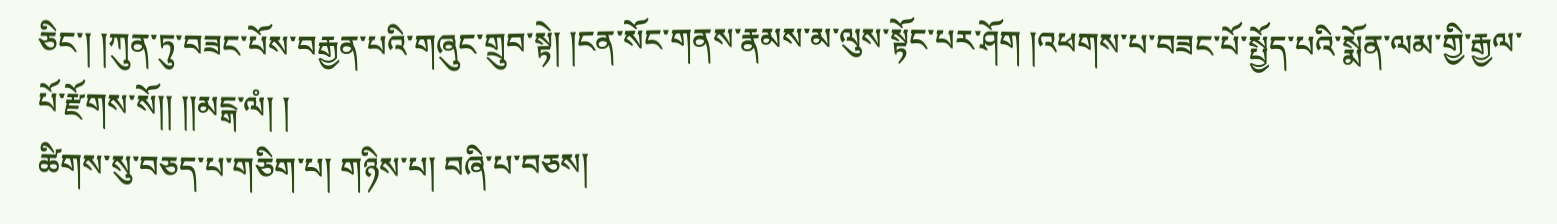ཅིང་། །ཀུན་ཏུ་བཟང་པོས་བརྒྱན་པའི་གཞུང་གྲུབ་སྟེ། །ངན་སོང་གནས་རྣམས་མ་ལུས་སྟོང་པར་ཤོག །འཕགས་པ་བཟང་པོ་སྤྱོད་པའི་སྨོན་ལམ་གྱི་རྒྱལ་པོ་རྫོགས་སོ།། །།མངྒ་ལཾ། །
ཚིགས་སུ་བཅད་པ་གཅིག་པ། གཉིས་པ། བཞི་པ་བཅས།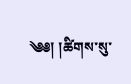༄༅། །ཚིགས་སུ་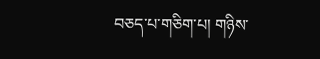བཅད་པ་གཅིག་པ། གཉིས་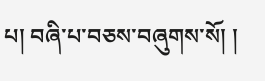པ། བཞི་པ་བཅས་བཞུགས་སོ། །